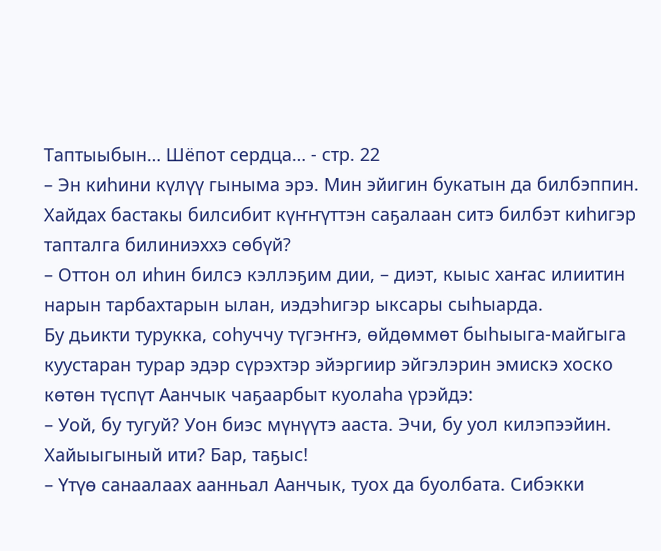Таптыыбын… Шёпот сердца… - стр. 22
– Эн киһини күлүү гыныма эрэ. Мин эйигин букатын да билбэппин. Хайдах бастакы билсибит күҥҥүттэн саҕалаан ситэ билбэт киһигэр тапталга билиниэххэ сөбүй?
– Оттон ол иһин билсэ кэллэҕим дии, – диэт, кыыс хаҥас илиитин нарын тарбахтарын ылан, иэдэһигэр ыксары сыһыарда.
Бу дьикти турукка, соһуччу түгэҥҥэ, өйдөммөт быһыыга-майгыга куустаран турар эдэр сүрэхтэр эйэргиир эйгэлэрин эмискэ хоско көтөн түспүт Аанчык чаҕаарбыт куолаһа үрэйдэ:
– Уой, бу тугуй? Уон биэс мүнүүтэ ааста. Эчи, бу уол килэпээйин. Хайыыгыный ити? Бар, таҕыс!
– Үтүө санаалаах аанньал Аанчык, туох да буолбата. Сибэкки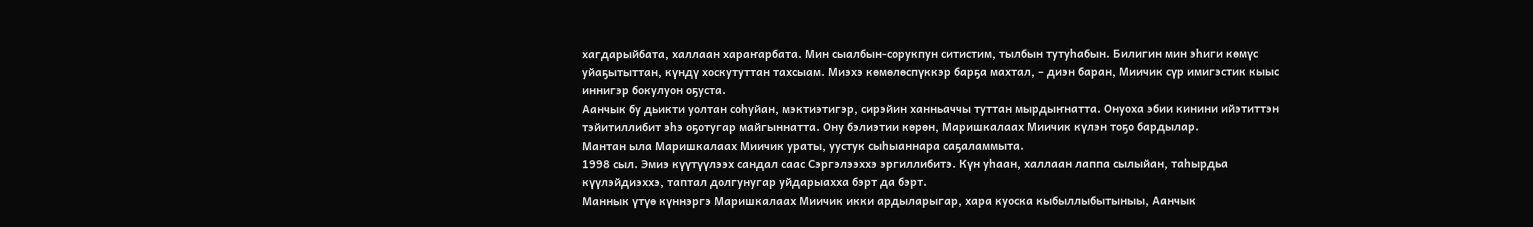хагдарыйбата, халлаан хараҥарбата. Мин сыалбын-сорукпун ситистим, тылбын тутуһабын. Билигин мин эһиги көмүс уйаҕытыттан, күндү хоскутуттан тахсыам. Миэхэ көмөлөспүккэр барҕа махтал, – диэн баран, Миичик сүр имигэстик кыыс иннигэр бокулуон оҕуста.
Аанчык бу дьикти уолтан соһуйан, мэктиэтигэр, сирэйин ханньаччы туттан мырдыҥнатта. Онуоха эбии кинини ийэтиттэн тэйитиллибит эһэ оҕотугар майгыннатта. Ону бэлиэтии көрөн, Маришкалаах Миичик күлэн тоҕо бардылар.
Мантан ыла Маришкалаах Миичик ураты, уустук сыһыаннара саҕаламмыта.
1998 сыл. Эмиэ күүтүүлээх сандал саас Сэргэлээххэ эргиллибитэ. Күн уһаан, халлаан лаппа сылыйан, таһырдьа күүлэйдиэххэ, таптал долгунугар уйдарыахха бэрт да бэрт.
Маннык үтүө күннэргэ Маришкалаах Миичик икки ардыларыгар, хара куоска кыбыллыбытыныы, Аанчык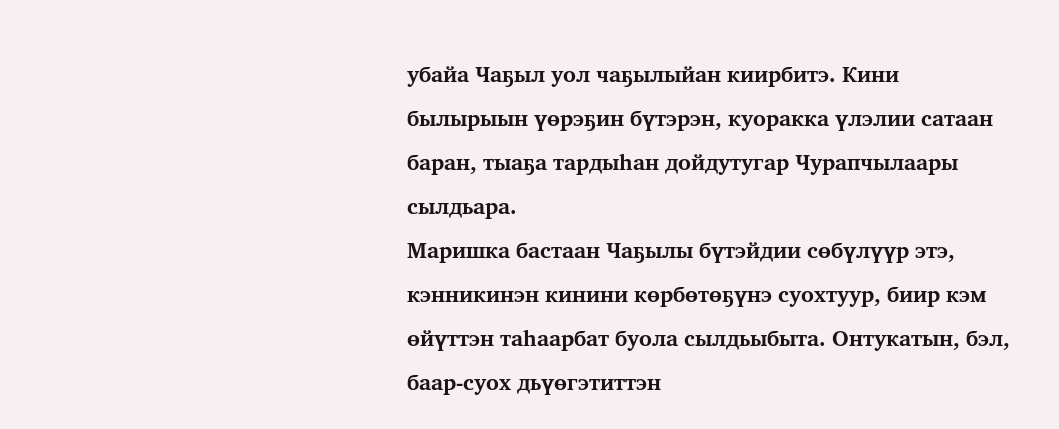убайа Чаҕыл уол чаҕылыйан киирбитэ. Кини былырыын үөрэҕин бүтэрэн, куоракка үлэлии сатаан баран, тыаҕа тардыһан дойдутугар Чурапчылаары сылдьара.
Маришка бастаан Чаҕылы бүтэйдии сөбүлүүр этэ, кэнникинэн кинини көрбөтөҕүнэ суохтуур, биир кэм өйүттэн таһаарбат буола сылдьыбыта. Онтукатын, бэл, баар-суох дьүөгэтиттэн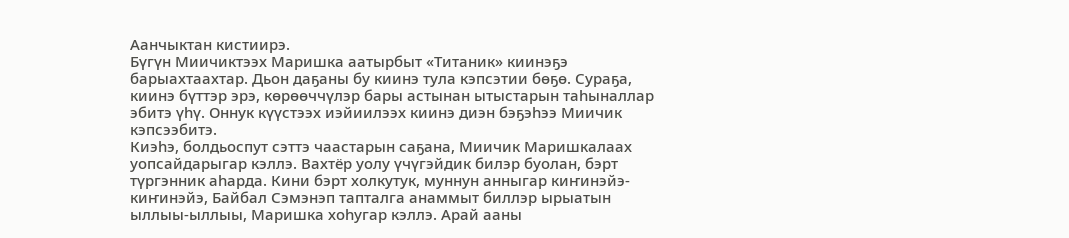Аанчыктан кистиирэ.
Бүгүн Миичиктээх Маришка аатырбыт «Титаник» киинэҕэ барыахтаахтар. Дьон даҕаны бу киинэ тула кэпсэтии бөҕө. Сураҕа, киинэ бүттэр эрэ, көрөөччүлэр бары астынан ытыстарын таһыналлар эбитэ үһү. Оннук күүстээх иэйиилээх киинэ диэн бэҕэһээ Миичик кэпсээбитэ.
Киэһэ, болдьоспут сэттэ чаастарын саҕана, Миичик Маришкалаах уопсайдарыгар кэллэ. Вахтёр уолу үчүгэйдик билэр буолан, бэрт түргэнник аһарда. Кини бэрт холкутук, муннун анныгар киҥинэйэ-киҥинэйэ, Байбал Сэмэнэп тапталга анаммыт биллэр ырыатын ыллыы-ыллыы, Маришка хоһугар кэллэ. Арай ааны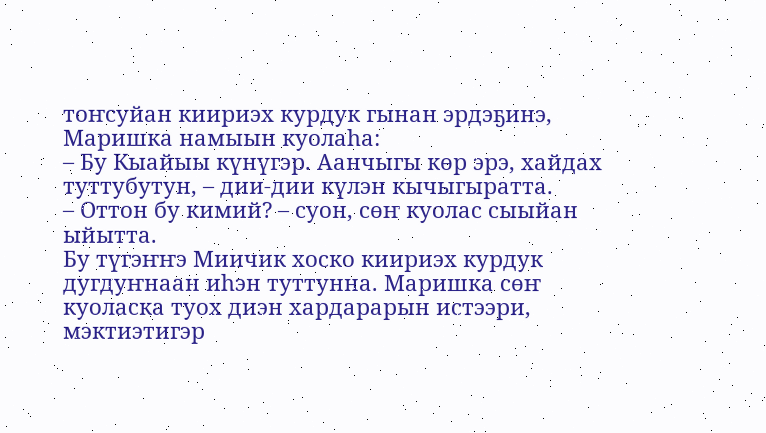тоҥсуйан киириэх курдук гынан эрдэҕинэ, Маришка намыын куолаһа:
– Бу Кыайыы күнүгэр. Аанчыгы көр эрэ, хайдах туттубутун, – дии-дии күлэн кычыгыратта.
– Оттон бу кимий? – суон, сөҥ куолас сыыйан ыйытта.
Бу түгэҥҥэ Миичик хоско киириэх курдук дугдуҥнаан иһэн туттунна. Маришка сөҥ куоласка туох диэн хардарарын истээри, мэктиэтигэр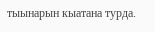тыынарын кыатана турда.